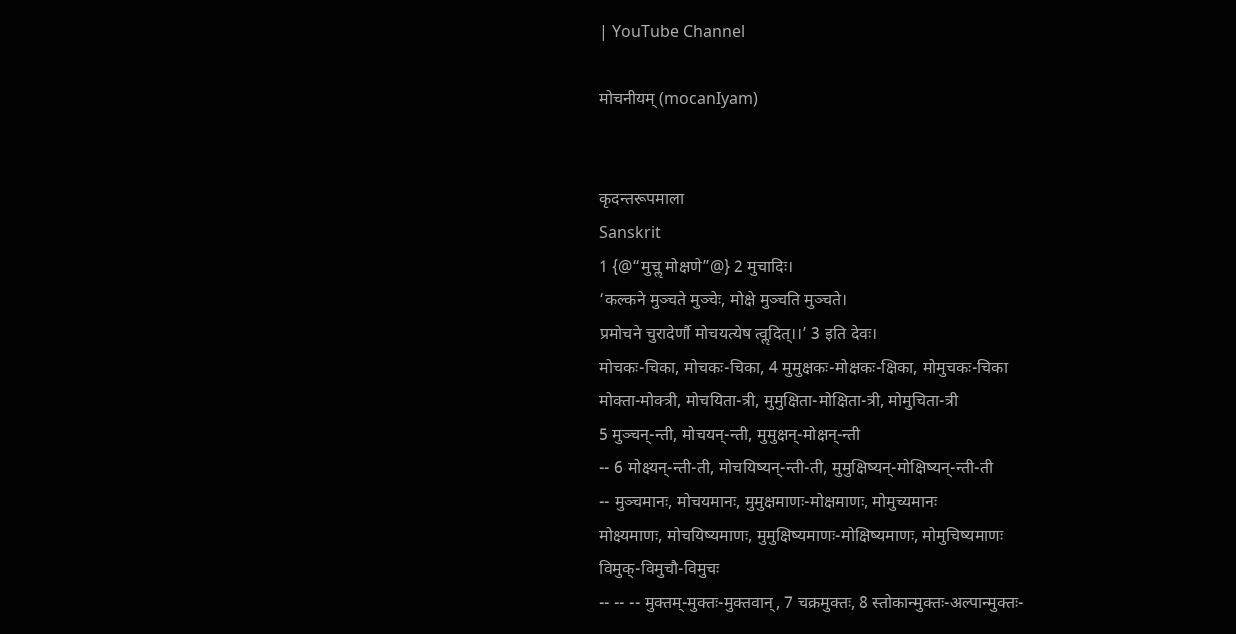| YouTube Channel

मोचनीयम् (mocanIyam)


कृदन्तरूपमाला
Sanskrit
1 {@“मुचॢ मोक्षणे”@} 2 मुचादिः।
‘कल्कने मुञ्चते मुञ्चेः, मोक्षे मुञ्चति मुञ्चते।
प्रमोचने चुरादेर्णौ मोचयत्येष त्वॢदित्।।’ 3 इति देवः।
मोचकः-चिका, मोचकः-चिका, 4 मुमुक्षकः-मोक्षकः-क्षिका, मोमुचकः-चिका
मोक्ता-मोक्त्री, मोचयिता-त्री, मुमुक्षिता-मोक्षिता-त्री, मोमुचिता-त्री
5 मुञ्चन्-न्ती, मोचयन्-न्ती, मुमुक्षन्-मोक्षन्-न्ती
-- 6 मोक्ष्यन्-न्ती-ती, मोचयिष्यन्-न्ती-ती, मुमुक्षिष्यन्-मोक्षिष्यन्-न्ती-ती
-- मुञ्चमानः, मोचयमानः, मुमुक्षमाणः-मोक्षमाणः, मोमुच्यमानः
मोक्ष्यमाणः, मोचयिष्यमाणः, मुमुक्षिष्यमाणः-मोक्षिष्यमाणः, मोमुचिष्यमाणः
विमुक्-विमुचौ-विमुचः
-- -- -- मुक्तम्-मुक्तः-मुक्तवान्, 7 चक्रमुक्तः, 8 स्तोकान्मुक्तः-अल्पान्मुक्तः-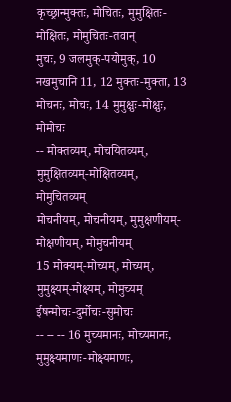कृच्छ्रान्मुक्तः, मोचितः, मुमुक्षितः-मोक्षितः, मोमुचितः-तवान्
मुचः, 9 जलमुक्-पयोमुक्, 10 नखमुचानि 11, 12 मुक्तः-मुक्ता, 13 मोचनः, मोचः, 14 मुमुक्षुः-मोक्षुः, मोमोचः
-- मोक्तव्यम्, मोचयितव्यम्, मुमुक्षितव्यम्-मोक्षितव्यम्, मोमुचितव्यम्
मोचनीयम्, मोचनीयम्, मुमुक्षणीयम्-मोक्षणीयम्, मोमुचनीयम्
15 मोक्यम्-मोच्यम्, मोच्यम्, मुमुक्ष्यम्-मोक्ष्यम्, मोमुच्यम्
ईषन्मोचः-दुर्मोचः-सुमोचः
-- -- -- 16 मुच्यमानः, मोच्यमानः, मुमुक्ष्यमाणः-मोक्ष्यमाणः,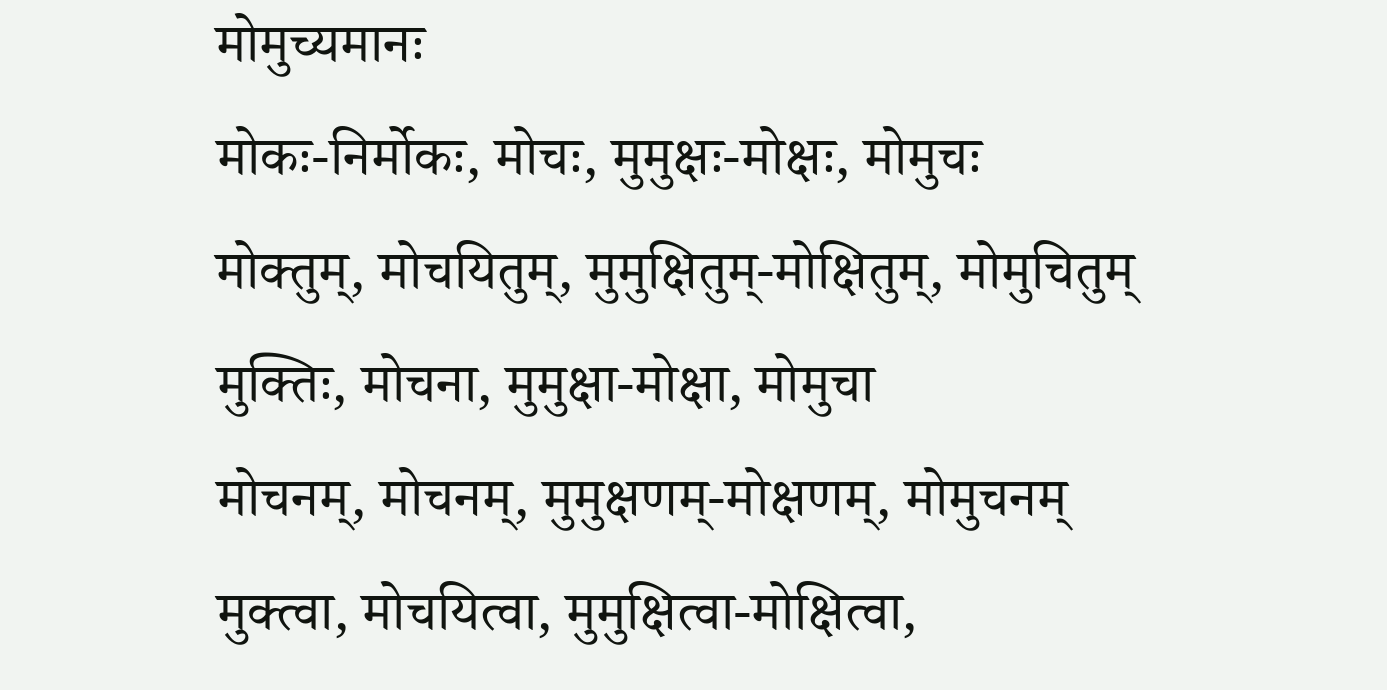मोमुच्यमानः
मोकः-निर्मोकः, मोचः, मुमुक्षः-मोक्षः, मोमुचः
मोक्तुम्, मोचयितुम्, मुमुक्षितुम्-मोक्षितुम्, मोमुचितुम्
मुक्तिः, मोचना, मुमुक्षा-मोक्षा, मोमुचा
मोचनम्, मोचनम्, मुमुक्षणम्-मोक्षणम्, मोमुचनम्
मुक्त्वा, मोचयित्वा, मुमुक्षित्वा-मोक्षित्वा,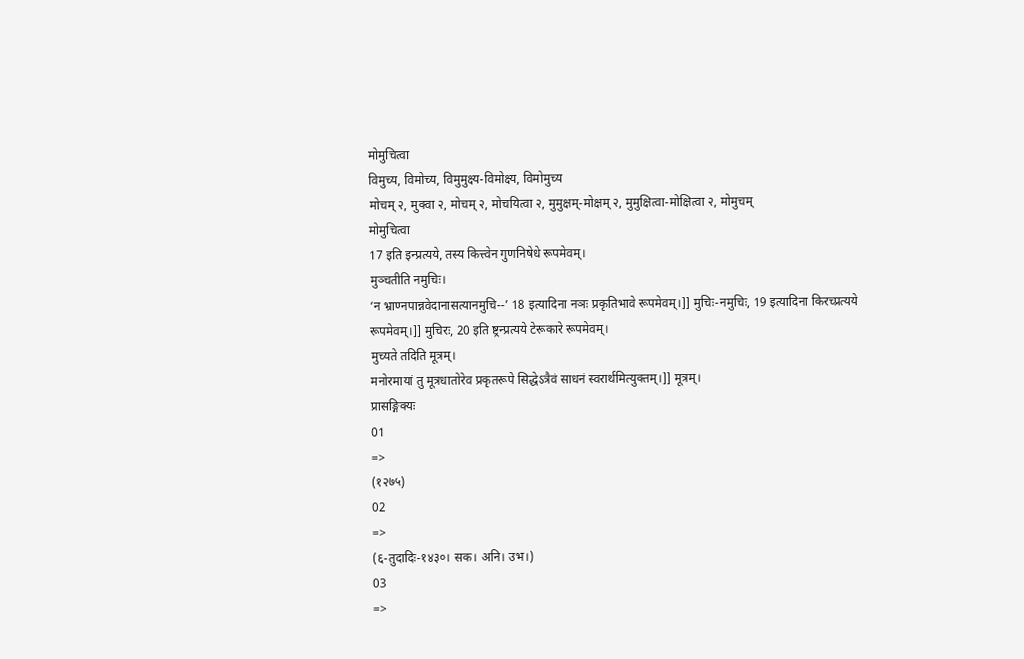मोमुचित्वा
विमुच्य, विमोच्य, विमुमुक्ष्य-विमोक्ष्य, विमोमुच्य
मोचम् २, मुक्वा २, मोचम् २, मोचयित्वा २, मुमुक्षम्-मोक्षम् २, मुमुक्षित्वा-मोक्षित्वा २, मोमुचम्
मोमुचित्वा
17 इति इन्प्रत्यये, तस्य कित्त्वेन गुणनिषेधे रूपमेवम्।
मुञ्चतीति नमुचिः।
‘न भ्राण्नपान्नवेदानासत्यानमुचि--’ 18 इत्यादिना नञः प्रकृतिभावे रूपमेवम्।]] मुचिः-नमुचिः, 19 इत्यादिना किरच्प्रत्यये रूपमेवम्।]] मुचिरः, 20 इति ष्ट्रन्प्रत्यये टेरूकारे रूपमेवम्।
मुच्यते तदिति मूत्रम्।
मनोरमायां तु मूत्रधातोरेव प्रकृतरूपे सिद्धेऽत्रैवं साधनं स्वरार्थमित्युक्तम्।]] मूत्रम्।
प्रासङ्गिक्यः
01
=>
(१२७५)
02
=>
(६-तुदादिः-१४३०। सक। अनि। उभ।)
03
=>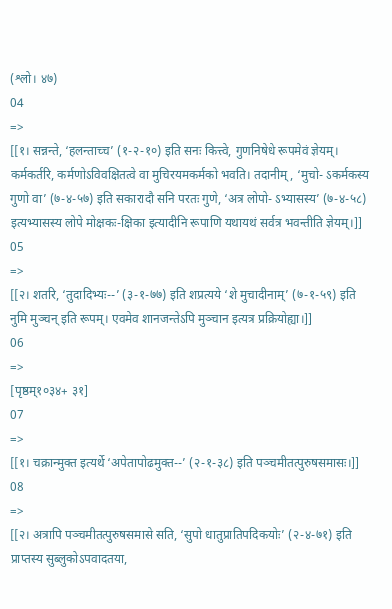(श्लो। ४७)
04
=>
[[१। सन्नन्ते, ‘हलन्ताच्च’ (१-२-१०) इति सनः कित्त्वे, गुणनिषेधे रूपमेवं ज्ञेयम्। कर्मकर्तरि, कर्मणोऽविवक्षितत्वे वा मुचिरयमकर्मको भवति। तदानीम्, ‘मुचो- ऽकर्मकस्य गुणो वा’ (७-४-५७) इति सकारादौ सनि परतः गुणे, ‘अत्र लोपो- ऽभ्यासस्य’ (७-४-५८) इत्यभ्यासस्य लोपे मोक्षकः-क्षिका इत्यादीनि रूपाणि यथायथं सर्वत्र भवन्तीति ज्ञेयम्।]]
05
=>
[[२। शतरि, ‘तुदादिभ्यः--’ (३-१-७७) इति शप्रत्यये ‘शे मुचादीनाम्’ (७-१-५९) इति नुमि मुञ्चन् इति रूपम्। एवमेव शानजन्तेऽपि मुञ्चान इत्यत्र प्रक्रियोह्या।]]
06
=>
[पृष्ठम्१०३४+ ३१]
07
=>
[[१। चक्रान्मुक्त इत्यर्थे ‘अपेतापोढमुक्त--’ (२-१-३८) इति पञ्चमीतत्पुरुषसमासः।]]
08
=>
[[२। अत्रापि पञ्चमीतत्पुरुषसमासे सति, ‘सुपो धातुप्रातिपदिकयोः’ (२-४-७१) इति प्राप्तस्य सुब्लुकोऽपवादतया,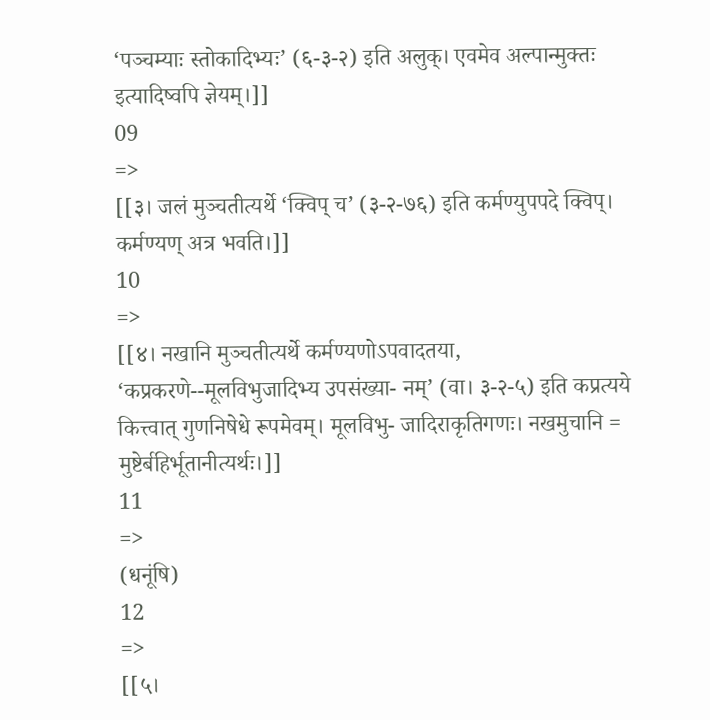‘पञ्चम्याः स्तोकादिभ्यः’ (६-३-२) इति अलुक्। एवमेव अल्पान्मुक्तः इत्यादिष्वपि ज्ञेयम्।]]
09
=>
[[३। जलं मुञ्चतीत्यर्थे ‘क्विप् च’ (३-२-७६) इति कर्मण्युपपदे क्विप्। कर्मण्यण् अत्र भवति।]]
10
=>
[[४। नखानि मुञ्चतीत्यर्थे कर्मण्यणोऽपवादतया, ‘कप्रकरणे--मूलविभुजादिभ्य उपसंख्या- नम्’ (वा। ३-२-५) इति कप्रत्यये कित्त्वात् गुणनिषेधे रूपमेवम्। मूलविभु- जादिराकृतिगणः। नखमुचानि = मुष्टेर्बहिर्भूतानीत्यर्थः।]]
11
=>
(धनूंषि)
12
=>
[[५।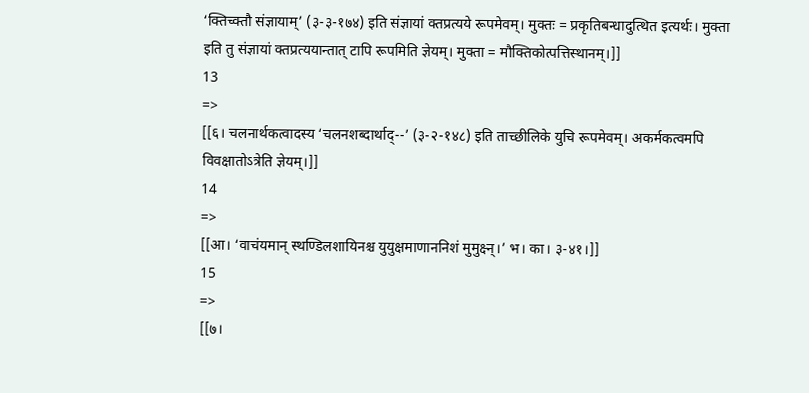‘क्तिच्क्तौ संज्ञायाम्’ (३-३-१७४) इति संज्ञायां क्तप्रत्यये रूपमेवम्। मुक्तः = प्रकृतिबन्धादुत्थित इत्यर्थः। मुक्ता इति तु संज्ञायां क्तप्रत्ययान्तात् टापि रूपमिति ज्ञेयम्। मुक्ता = मौक्तिकोत्पत्तिस्थानम्।]]
13
=>
[[६। चलनार्थकत्वादस्य ‘चलनशब्दार्थाद्--’ (३-२-१४८) इति ताच्छीलिके युचि रूपमेवम्। अकर्मकत्वमपि विवक्षातोऽत्रेति ज्ञेयम्।]]
14
=>
[[आ। ‘वाचंयमान् स्थण्डिलशायिनश्च युयुक्षमाणाननिशं मुमुक्ष्न्।’ भ। का। ३-४१।]]
15
=>
[[७।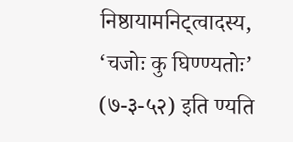निष्ठायामनिट्त्वादस्य, ‘चजोः कु घिण्ण्यतोः’ (७-३-५२) इति ण्यति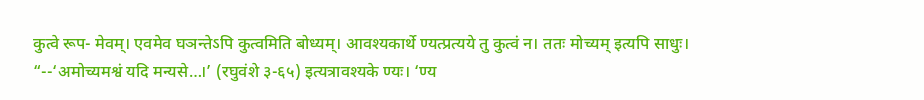कुत्वे रूप- मेवम्। एवमेव घञन्तेऽपि कुत्वमिति बोध्यम्। आवश्यकार्थे ण्यत्प्रत्यये तु कुत्वं न। ततः मोच्यम् इत्यपि साधुः। “--‘अमोच्यमश्वं यदि मन्यसे…।’ (रघुवंशे ३-६५) इत्यत्रावश्यके ण्यः। ‘ण्य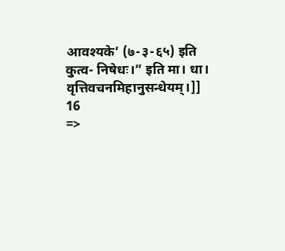आवश्यके’ (७-३-६५) इति कुत्व- निषेधः।” इति मा। धा। वृत्तिवचनमिहानुसन्धेयम्।]]
16
=>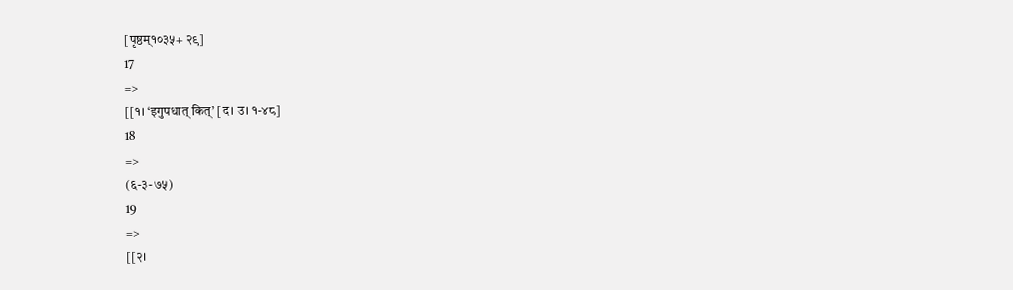[पृष्ठम्१०३५+ २९]
17
=>
[[१। ‘इगुपधात् कित्’ [द। उ। १-४८]
18
=>
(६-३-७५)
19
=>
[[२।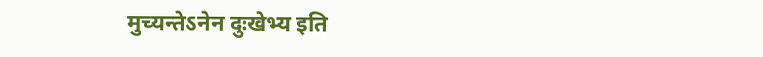मुच्यन्तेऽनेन दुःखेभ्य इति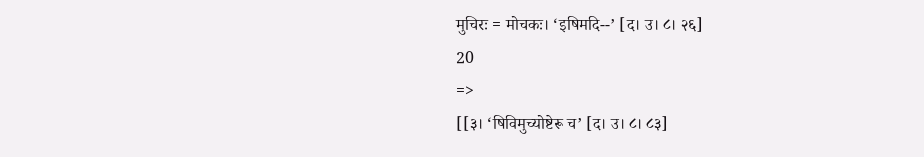मुचिरः = मोचकः। ‘इषिमदि--’ [द। उ। ८। २६]
20
=>
[[३। ‘षिविमुच्योष्टेरू च’ [द। उ। ८। ८३]